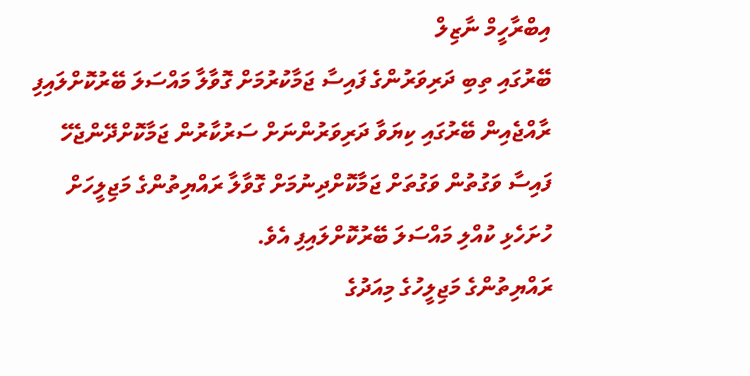އިބްރާހީމް ނާޒިލް
ބޭރުގައި ތިބި ދަރިވަރުންގެ ފައިސާ ޖަމާކުރުމަށް ގޮވާލާ މައްސަލަ ބޭރުކޮށްލައިފި
ރާއްޖެއިން ބޭރުގައި ކިޔަވާ ދަރިވަރުންނަށް ސަރުކާރުން ޖަމާކޮށްދޭންޖެހޭ ފައިސާ ވަގުތުން ވަގުތަށް ޖަމާކޮށްދިނުމަށް ގޮވާލާ ރައްޔިތުންގެ މަޖިލީހަށް ހުށަހެޅި ކުއްލި މައްސަލަ ބޭރުކޮށްލައިފި އެވެ.
ރައްޔިތުންގެ މަޖިލީހުގެ މިއަދުގެ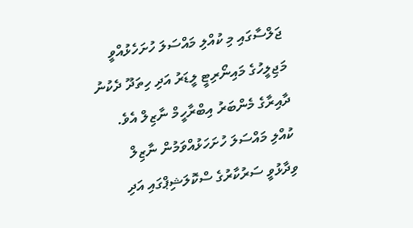ޖަލްސާގައި މި ކުއްލި މައްސަލަ ހުށަހެޅުއްވީ މަޖިލީހުގެ މައިނޯރިޓީ ލީޑަރު އަދި ހިތަދޫ ދެކުނު ދާއިރާގެ މެންބަރު އިބްރާހީމް ނާޒިލް އެވެ.
ކުއްލި މައްސަލަ ހުށަހަޅުއްވަމުން ނާޒިލް ވިދާޅުވީ ސަރުކާރުގެ ސްކޮލަޝިޕްގައި އަދި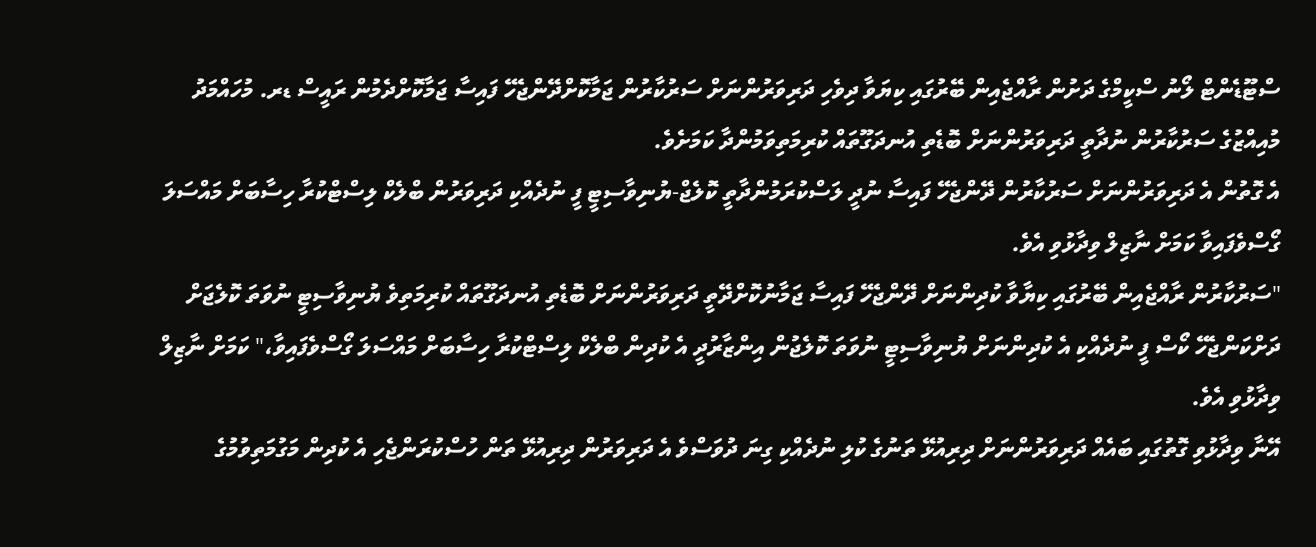ސްޓޫޑެންޓް ލޯނު ސްކީމްގެ ދަށުން ރާއްޖެއިން ބޭރުގައި ކިޔަވާ ދިވެހި ދަރިވަރުންނަށް ސަރުކާރުން ޖަމާކޮށްދޭންޖެހޭ ފައިސާ ޖަމާކޮށްދެމުން ރައީސް ޑރ. މުހައްމަދު މުއިއްޒުގެ ސަރުކާރުން ނުދާތީ ދަރިވަރުންނަށް ބޮޑެތި އުނދަގޫތައް ކުރިމަތިވަމުންދާ ކަމަށެވެ.
އެ ގޮތުން އެ ދަރިވަރުންނަށް ސަރުކާރުން ދޭންޖެހޭ ފައިސާ ނުދީ ލަސްކުރަމުންދާތީ ކޮލެޖް-ޔުނިވާސިޓީ ފީ ނުދެއްކި ދަރިވަރުން ބްލެކް ލިސްޓްކުރާ ހިސާބަށް މައްސަލަ ގޯސްވެފައިވާ ކަމަށް ނާޒިލް ވިދާޅުވި އެވެ.
"ސަރުކާރުން ރާއްޖެއިން ބޭރުގައި ކިޔާވާ ކުދިންނަށް ދޭންޖެހޭ ފައިސާ ޖަމާނުކޮށްދޭތީ ދަރިވަރުންނަށް ބޮޑެތި އުނދަގޫތައް ކުރިމަތިވެ ޔުނިވާސިޓީ ނުވަތަ ކޮލެޖަށް ދަށްކަންޖެހޭ ކޯސް ފީ ނުދެއްކި އެ ކުދިންނަށް ޔުނިވާސިޓީ ނުވަތަ ކޮލެޖުން އިންޒާރުދީ އެ ކުދިން ބްލެކް ލިސްޓްކުރާ ހިސާބަށް މައްސަލަ ގޯސްވެފައިވާ،" ކަމަށް ނާޒިލް ވިދާޅުވި އެވެ.
އޭނާ ވިދާޅުވި ގޮތުގައި ބައެއް ދަރިވަރުންނަށް ދިރިއުޅޭ ތަނުގެ ކުލި ނުދެއްކި ގިނަ ދުވަސްވެ އެ ދަރިވަރުން ދިރިއުޅޭ ތަން ހުސްކުރަންޖެހި އެ ކުދިން މަގުމަތިވުމުގެ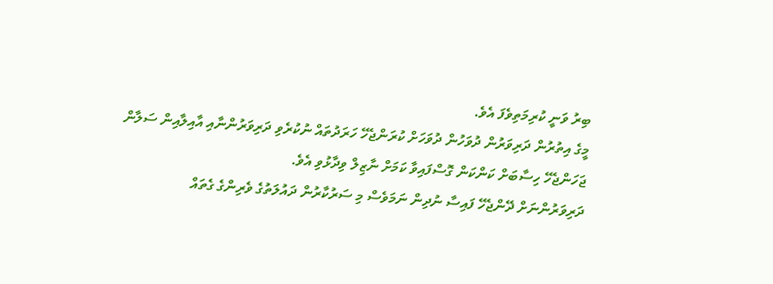ބިރު ވަނީ ކުރިމަތިވެފަ އެވެ.
މީގެ އިތުރުން ދަރިވަރުން ދުވަހުން ދުވަހަށް ކުރަންޖެހޭ ހަރަދުތައް ނުކުރެވި ދަރިވަރުންނާއި އާއިލާއިން ސަލާން ޖަހަންޖެހޭ ހިސާބަށް ކަންކަން ގޮސްފައިވާ ކަމަށް ނާޒިލް ވިދާޅުވި އެވެ.
ދަރިވަރުންނަށް ދޭންޖެހޭ ފައިސާ ނުދިން ނަމަވެސް މި ސަރުކާރުން ދައުލަތުގެ ވެރިންގެ ގެތައް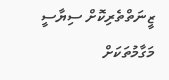ޒީނަތްތެރިކޮށް ސިޔާސީ މަގާމުތަކަށް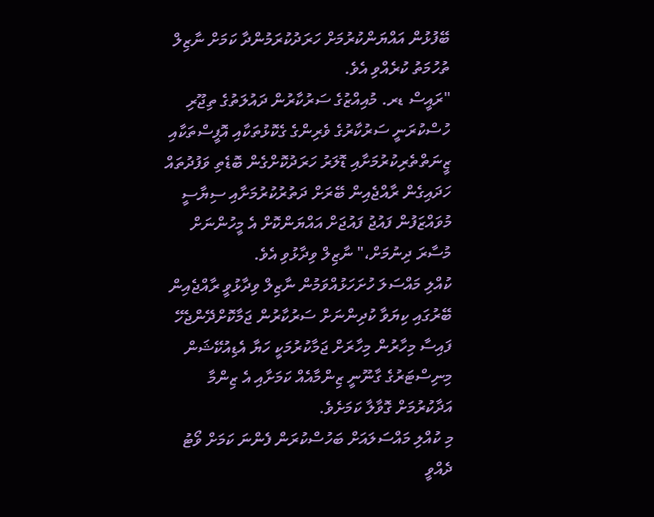ބޭފުޅުން އައްޔަންކުރުމަށް ހަރަދުކުރަމުންދާ ކަމަށް ނާޒިލް ތުހުމަތު ކުރެއްވި އެވެ.
"ރައީސް ޑރ. މުއިއްޒުގެ ސަރުކާރުން ދައުލަތުގެ ތިޖޫރި ހުސްކުރަނީ ސަރުކާރުގެ ވެރިންގެ ގެކޮޅުތަކާއި އޮފީސްތަކާއި ޒީނަތްތެރިކުރުމަށާއި ޑޮލަރު ހަރަދުކޮށްގެން ބޮޑެތި ވަފުދުތައް ހަދައިގެން ރާއްޖެއިން ބޭރަށް ދަތުރުކުރުމަށާއި ސިޔާސީ މުވައްޒަފުން ފައުޖު ފައުޖަށް އައްޔަންކޮށް އެ މީހުންނަށް މުސާރަ ދިނުމަށް،" ނާޒިލް ވިދާޅުވި އެވެ.
ކުއްލި މައްސަލަ ހުށަހަޅުއްވަމުން ނާޒިލް ވިދާޅުވީ ރާއްޖެއިން ބޭރުގައި ކިޔަވާ ކުދިންނަށް ސަރުކާރުން ޖަމާކޮށްދޭންޖެހޭ ފައިސާ މިހާރުން މިހާރަށް ޖަމާކުރުމަކީ ހަޔާ އެޑިއުކޭޝަން މިނިސްޓަރުގެ ގާނޫނީ ޒިންމާއެއް ކަމަށާއި އެ ޒިންމާ އަދާކުރުމަށް ގޮވާލާ ކަމަށެވެ.
މި ކުއްލި މައްސަލައަށް ބަހުސްކުރަން ފެންނަ ކަމަށް ވޯޓު ދެއްވީ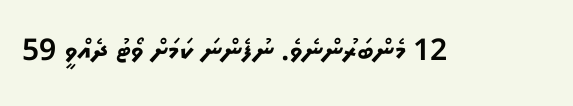12 މެންބަރުންނެވެ. ނުފެންނަ ކަމަށް ވޯޓު ދެއްވީ 59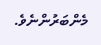މެންބަރުންނެވެ.